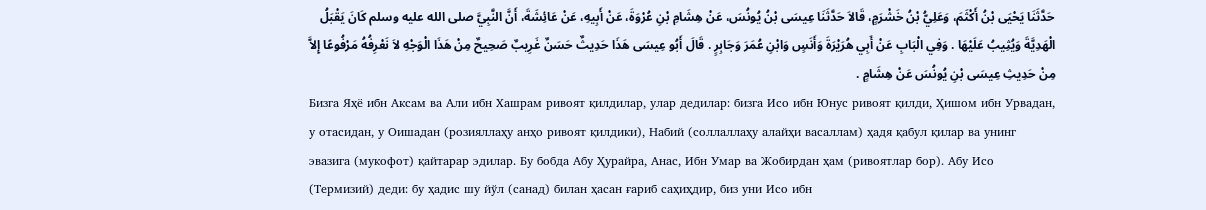حَدَّثَنَا يَحْيَى بْنُ أَكْثَمَ، وَعَلِيُّ بْنُ خَشْرَمٍ، قَالاَ حَدَّثَنَا عِيسَى بْنُ يُونُسَ، عَنْ هِشَامِ بْنِ عُرْوَةَ، عَنْ أَبِيهِ، عَنْ عَائِشَةَ، أَنَّ النَّبِيَّ صلى الله عليه وسلم كَانَ يَقْبَلُ الْهَدِيَّةَ وَيُثِيبُ عَلَيْهَا . وَفِي الْبَابِ عَنْ أَبِي هُرَيْرَةَ وَأَنَسٍ وَابْنِ عُمَرَ وَجَابِرٍ . قَالَ أَبُو عِيسَى هَذَا حَدِيثٌ حَسَنٌ غَرِيبٌ صَحِيحٌ مِنْ هَذَا الْوَجْهِ لاَ نَعْرِفُهُ مَرْفُوعًا إِلاَّ مِنْ حَدِيثِ عِيسَى بْنِ يُونُسَ عَنْ هِشَامٍ .
Бизга Яҳё ибн Аксам ва Али ибн Хашрам ривоят қилдилар, улар дедилар: бизга Исо ибн Юнус ривоят қилди, Ҳишом ибн Урвадан, у отасидан, у Оишадан (розияллаҳу анҳо ривоят қилдики), Набий (соллаллаҳу алайҳи васаллам) ҳадя қабул қилар ва унинг эвазига (мукофот) қайтарар эдилар. Бу бобда Абу Ҳурайра, Анас, Ибн Умар ва Жобирдан ҳам (ривоятлар бор). Абу Исо (Термизий) деди: бу ҳадис шу йўл (санад) билан ҳасан ғариб саҳиҳдир, биз уни Исо ибн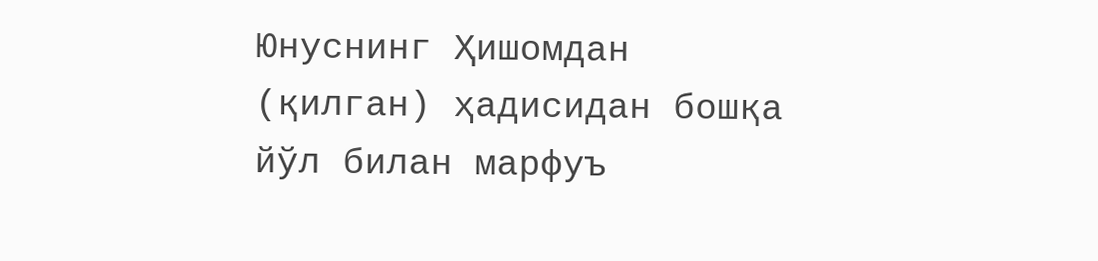Юнуснинг Ҳишомдан (қилган) ҳадисидан бошқа йўл билан марфуъ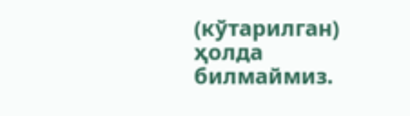(кўтарилган) ҳолда билмаймиз.